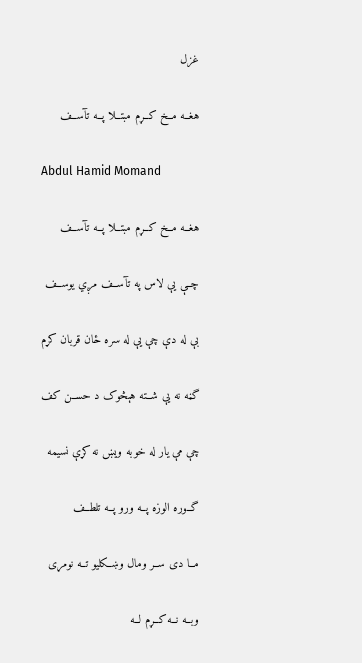غزل

هغــه مــخ کــړم مبتــلا پــه تآســف

Abdul Hamid Momand

هغــه مــخ کــړم مبتــلا پــه تآســف

چــې يې لاس په تآســف مږي يوســف

بې له دې چې يې له سره ځان قربان کړم

گڼه نه يې شــته هېڅوک د حســن کف

چې مې يار له خوبه ويښ نه کړې نسيمه

گــوره الوزه پــه ورو پــه تلطــف

مــا دى ســر ومال وښــکليو تــه نومړى

وبــه نــه کــړم لــه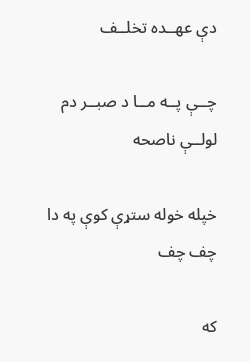دې عهــده تخلــف

چــې پــه مــا د صبــر دم لولــې ناصحه

خپله خوله ستړې کوې په دا چف چف

که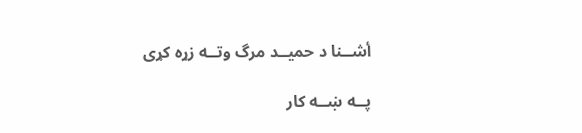أشــنا د حميــد مرگ وتــه زړه کړى

پــه ښــه کار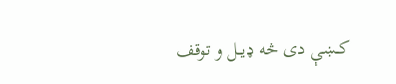کــښې دى څه ډيــل و توقف